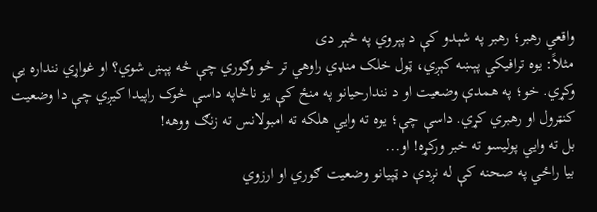واقعي رهبر؛ رهبر په شېدو کې د پېروي په څېر دی
مثلاً: يوه ترافيکي پېښه کېږي، ټول خلک منډي راوهي تر څو وګوري چې څه پېښ شوي؟ او غواړي ننداره يې وکړي. خو؛ په همدې وضعيت او د نندارحيانو په منځ کې يو ناڅاپه داسې څوک راپيدا کيږي چې دا وضعيت کنټرول او رهبري کړي. داسې چې؛ يوه ته وايي هلکه ته امبولانس ته زنګ ووهه!
بل ته وايي پوليسو ته خبر ورکړه! او...
بيا راځي په صحنه کې له نږدې د ټپيانو وضعيت ګوري او ارزوي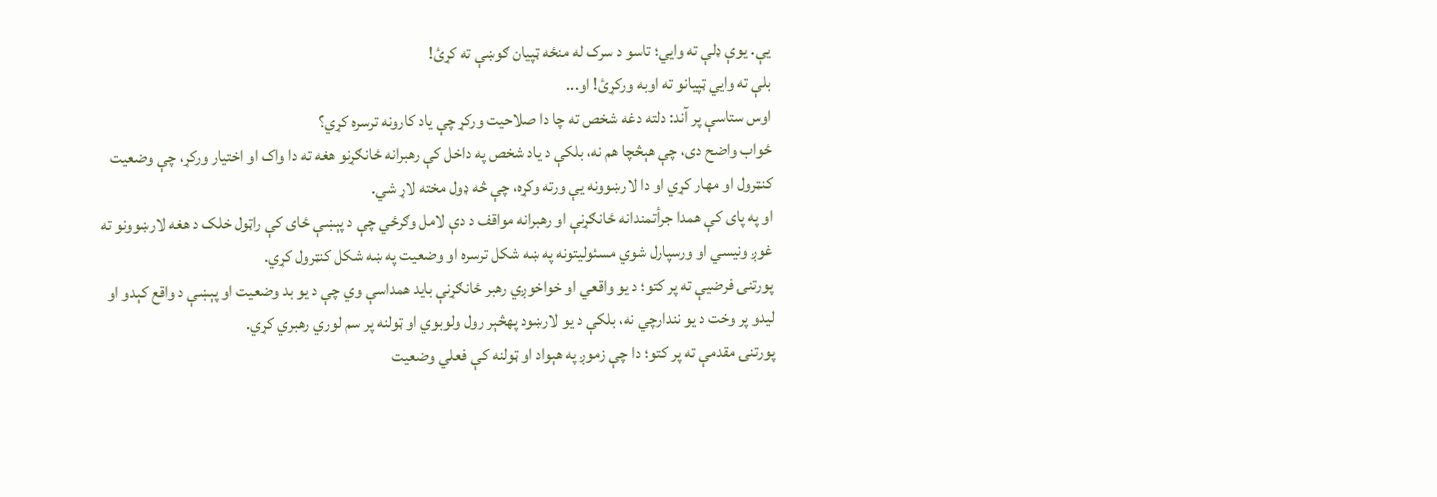يې. يوې ډلې ته وايي؛ تاسو د سرک له منځه ټپيان ګوښې ته کړئ!
بلې ته وايي ټپيانو ته اوبه ورکړئ! او...
اوس ستاسې پر آند: دلته دغه شخص ته چا دا صلاحيت ورکړ چې ياد کارونه ترسره کړي؟
ځواب واضح دی، چې هېڅچا هم نه، بلکې د ياد شخص په داخل کې رهبرانه ځانګړنو هغه ته دا واک او اختيار ورکړ، چې وضعيت کنټرول او مهار کړي او دا لارښوونه يې ورته وکړه، چې څه ډول مخته لاړ شي.
او په پای کې همدا جرأتمندانه ځانګړنې او رهبرانه مواقف د دې لامل وګرځي چې د پېښې ځای کې راټول خلک د هغه لارښوونو ته غوږ ونيسي او ورسپارل شوي مسئوليتونه په ښه شکل ترسره او وضعيت په ښه شکل کنټرول کړي.
پورتنۍ فرضيې ته پر کتو؛ د يو واقعي او خواخوږي رهبر ځانګړنې بايد همداسې وي چې د يو بد وضعيت او پېښې د واقع کېدو او ليدو پر وخت د يو نندارچي نه، بلکې د يو لارښود پهڅېر رول ولوبوي او ټولنه پر سم لوري رهبري کړي.
پورتنۍ مقدمې ته پر کتو؛ دا چې زموږ په هېواد او ټولنه کې فعلي وضعيت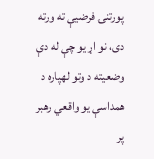پورتنۍ فرضيې ته ورته دی، نو اړ يو چې له دې وضعيته د وتو لهپاره د همداسې يو واقعي رهبر پر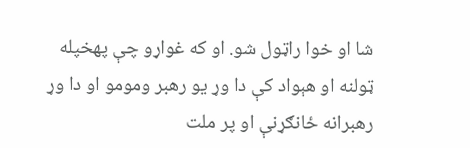شا او خوا راټول شو. او که غواړو چې پهخپله ټولنه او هېواد کې دا وړ يو رهبر ومومو او دا وړ رهبرانه ځانګړنې او پر ملت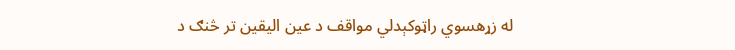له زړهسوي راټوکېدلي مواقف د عين اليقين تر څنګ د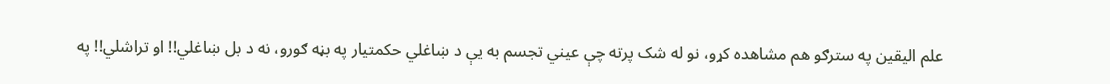علم اليقين په سترګو هم مشاهده کړو، نو له شک پرته چې عيني تجسم به يې د ښاغلي حکمتیار په بڼه ګورو، نه د بل ښاغلي!! او تراشلي!! په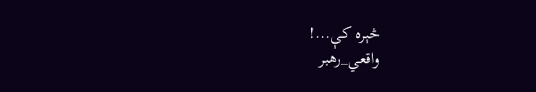څېره کې...!
واقعي_رهبر